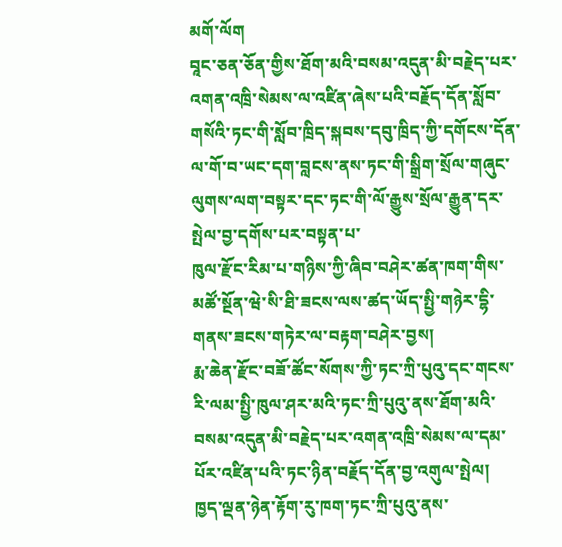མགོ་ལོག
བཱང་ཅན་ཅོན་གྱིས་ཐོག་མའི་བསམ་འདུན་མི་བརྗེད་པར་འགན་འཁྲི་སེམས་ལ་འཛིན་ཞེས་པའི་བརྗོད་དོན་སློབ་གསོའི་ཏང་གི་སློབ་ཁྲིད་སྐབས་དབུ་ཁྲིད་ཀྱི་དགོངས་དོན་ལ་གོ་བ་ཡང་དག་བླངས་ནས་ཏང་གི་སྒྲིག་སྲོལ་གཞུང་ལུགས་ལག་བསྟར་དང་ཏང་གི་ལོ་རྒྱུས་སྲོལ་རྒྱུན་དར་སྤེལ་བྱ་དགོས་པར་བསྟན་པ་
ཁུལ་རྫོང་རིམ་པ་གཉིས་ཀྱི་ཞིབ་བཤེར་ཚན་ཁག་གིས་མཚོ་སྔོན་ཝེ་སི་ཐི་ཟངས་ལས་ཚད་ཡོད་སྤྱི་གཉེར་དྷི་གནས་ཟངས་གཏེར་ལ་བརྟག་བཤེར་བྱས།
རྨ་ཆེན་རྫོང་བཟོ་ཚོང་སོགས་ཀྱི་ཏང་ཀྲི་པུའུ་དང་གངས་རི་ལམ་སྤྱི་ཁུལ་ཤར་མའི་ཏང་ཀྲི་པུའུ་ནས་ཐོག་མའི་བསམ་འདུན་མི་བརྗེད་པར་འགན་འཁྲི་སེམས་ལ་དམ་པོར་འཛིན་པའི་ཏང་ཉིན་བརྗོད་དོན་བྱ་འགུལ་སྤེལ།
ཁྱད་ལྡན་ཉེན་རྟོག་རུ་ཁག་ཏང་ཀྲི་པུའུ་ནས་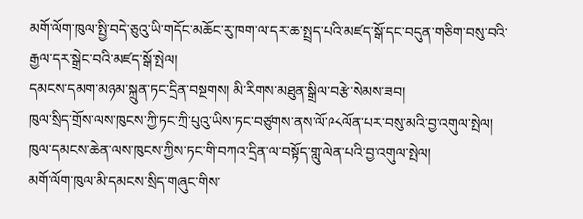མགོ་ལོག་ཁུལ་སྤྱི་བདེ་ཅུའུ་ཡི་གདོང་མཆོང་རུ་ཁག་ལ་དར་ཆ་སྤྲད་པའི་མཛད་སྒོ་དང་བདུན་གཅིག་བསུ་བའི་རྒྱལ་དར་སྒྲེང་བའི་མཛད་སྒོ་སྤེལ།
དམངས་དམག་མཉམ་སྐྲུན་ཏང་དྲིན་བསྔགས། མི་རིགས་མཐུན་སྒྲིལ་བརྩེ་སེམས་ཟབ།
ཁུལ་སྲིད་གྲོས་ལས་ཁུངས་ཀྱི་ཏང་ཀྲི་པུའུ་ཡིས་ཏང་བཙུགས་ནས་ལོ་༩༨ལོན་པར་བསུ་མའི་བྱ་འགུལ་སྤེལ།
ཁུལ་དམངས་ཆེན་ལས་ཁུངས་ཀྱིས་ཏང་གི་བཀའ་དྲིན་ལ་བསྟོད་གླུ་ལེན་པའི་བྱ་འགུལ་སྤེལ།
མགོ་ལོག་ཁུལ་མི་དམངས་སྲིད་གཞུང་གིས་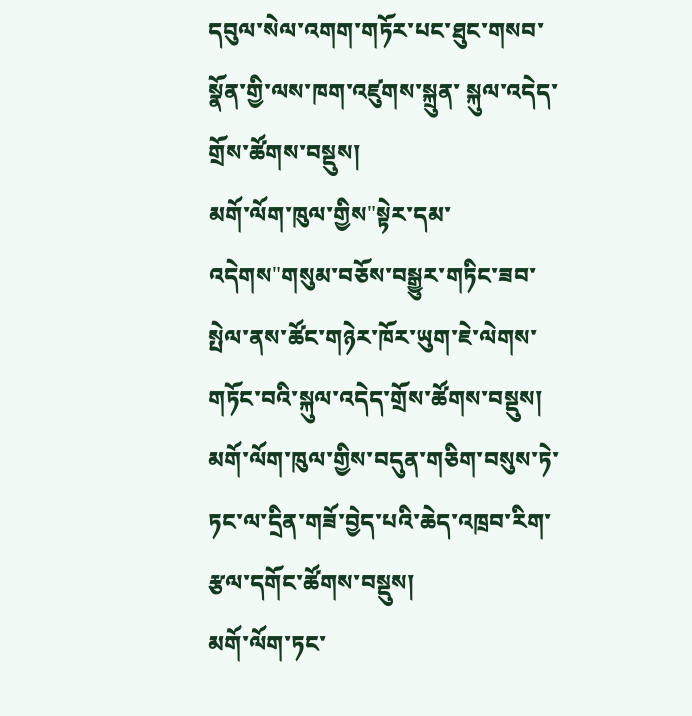དབུལ་སེལ་འགག་གཏོར་པང་ཐུང་གསབ་སྣོན་གྱི་ལས་ཁག་འཛུགས་སྐྲུན་ སྐུལ་འདེད་གྲོས་ཚོགས་བསྡུས།
མགོ་ལོག་ཁུལ་གྱིས"སྟེར་དམ་འདེགས"གསུམ་བཅོས་བསྒྱུར་གཏིང་ཟབ་སྤེལ་ནས་ཚོང་གཉེར་ཁོར་ཡུག་ཇེ་ལེགས་གཏོང་བའི་སྐུལ་འདེད་གྲོས་ཚོགས་བསྡུས།
མགོ་ལོག་ཁུལ་གྱིས་བདུན་གཅིག་བསུས་ཏེ་ཏང་ལ་དྲིན་གཟོ་བྱེད་པའི་ཆེད་འཁྲབ་རིག་རྩལ་དགོང་ཚོགས་བསྡུས།
མགོ་ལོག་ཏང་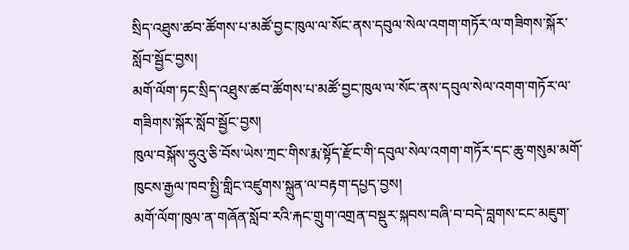སྲིད་འཐུས་ཚབ་ཚོགས་པ་མཚོ་བྱང་ཁུལ་ལ་སོང་ནས་དབུལ་སེལ་འགག་གཏོར་ལ་གཟིགས་སྐོར་སློབ་སྦྱོང་བྱས།
མགོ་ལོག་ཏང་སྲིད་འཐུས་ཚབ་ཚོགས་པ་མཚོ་བྱང་ཁུལ་ལ་སོང་ནས་དབུལ་སེལ་འགག་གཏོར་ལ་གཟིགས་སྐོར་སློབ་སྦྱོང་བྱས།
ཁུལ་བསྐོས་ཧྲུའུ་ཅི་བོས་ཡེས་ཀྲང་གིས་རྨ་སྟོད་རྫོང་གི་དབུལ་སེལ་འགག་གཏོར་དང་ཆུ་གསུམ་མགོ་ཁུངས་རྒྱལ་ཁབ་སྤྱི་གླིང་འཛུགས་སྐྲུན་ལ་བརྟག་དཔྱད་བྱས།
མགོ་ལོག་ཁུལ་ན་གཞོན་སློབ་རའི་རྐང་གྲུག་འགྲན་བསྡུར་སྐབས་བཞི་བ་བདེ་བླགས་ངང་མཇུག་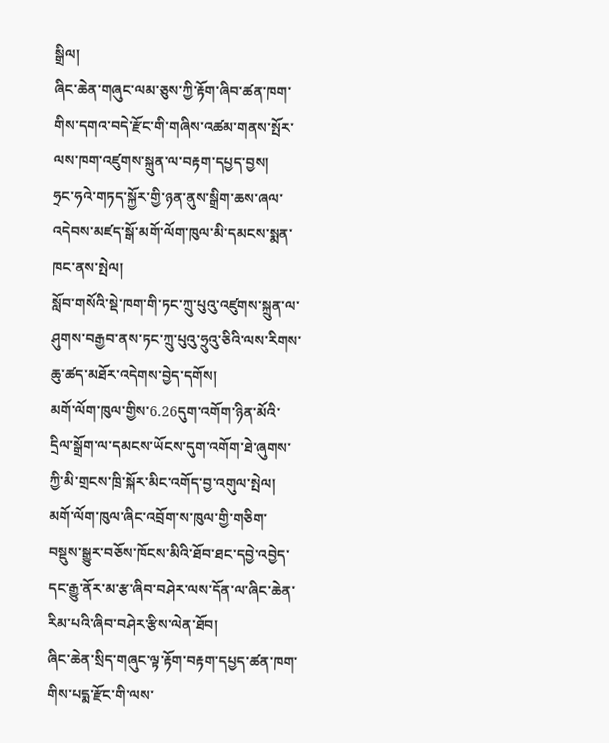སྒྲིལ།
ཞིང་ཆེན་གཞུང་ལམ་ཅུས་ཀྱི་རྟོག་ཞིབ་ཚན་ཁག་གིས་དགའ་བདེ་རྫོང་གི་གཞིས་འཚམ་གནས་སྤོར་ལས་ཁག་འཛུགས་སྐྲུན་ལ་བརྟག་དཔྱད་བྱས།
ཧྲང་ཧའེ་གཏད་སྐྱོར་གྱི་ཉན་ནུས་སྒྲིག་ཆས་ཞལ་འདེབས་མཛད་སྒོ་མགོ་ལོག་ཁུལ་མི་དམངས་སྨན་ཁང་ནས་སྤེལ།
སློབ་གསོའི་སྡེ་ཁག་གི་ཏང་ཀྲུ་པུའུ་འཛུགས་སྐྲུན་ལ་ཤུགས་བརྒྱབ་ནས་ཏང་ཀྲུ་པུའུ་ཧྲུའུ་ཅིའི་ལས་རིགས་ཆུ་ཚད་མཐོར་འདེགས་བྱེད་དགོས།
མགོ་ལོག་ཁུལ་གྱིས་6.26དུག་འགོག་ཉིན་མོའི་དྲིལ་སྒྲོག་ལ་དམངས་ཡོངས་དུག་འགོག་ཐེ་ཞུགས་ཀྱི་མི་གྲངས་ཁྲི་སྐོར་མིང་འགོད་བྱ་འགུལ་སྤེལ།
མགོ་ལོག་ཁུལ་ཞིང་འབྲོག་ས་ཁུལ་གྱི་གཅིག་བསྡུས་སྒྱུར་བཅོས་ཁོངས་མིའི་ཐོབ་ཐང་དབྱེ་འབྱེད་དང་རྒྱུ་ནོར་མ་རྩ་ཞིབ་བཤེར་ལས་དོན་ལ་ཞིང་ཆེན་རིམ་པའི་ཞིབ་བཤེར་རྩིས་ལེན་ཐོབ།
ཞིང་ཆེན་སྲིད་གཞུང་ལྟ་རྟོག་བརྟག་དཔྱད་ཚན་ཁག་གིས་པདྨ་རྫོང་གི་ལས་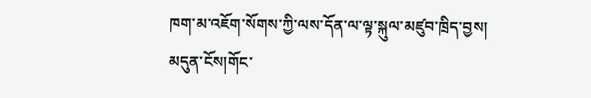ཁག་མ་འཇོག་སོགས་ཀྱི་ལས་དོན་ལ་ལྟ་སྐུལ་མཛུབ་ཁྲིད་བྱས།
མདུན་ངོས།གོང་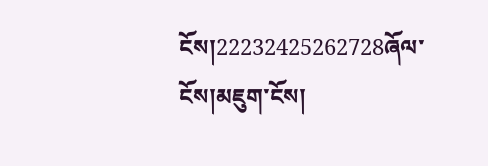ངོས།22232425262728ཞོལ་ངོས།མཇུག་ངོས།